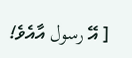[ އޭ رسول އާއެވެ!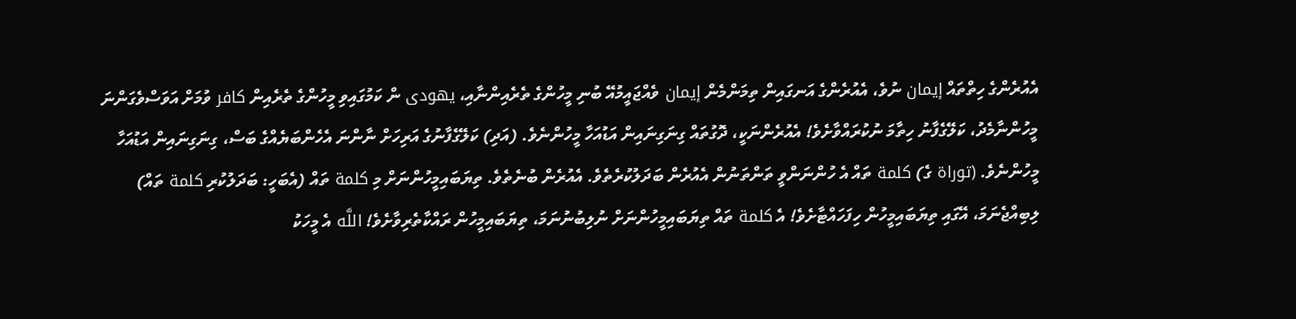އެއުރެންގެ ހިތްތައް إيمان ނުވެ، އެއުރެންގެ އަނގައިން ތިމަންމެން إيمان ވެއްޖައީމުއޭ ބުނި މީހުންގެ ތެރެއިންނާއި، يهودى ން ކަމުގައިވި މީހުންގެ ތެރެއިން كافر ވުމަށް އަވަސްވެގަންނަ މީހުންނާމެދު، ކަލޭގެފާނު ހިތާމަ ނުކުރައްވާށެވެ! އެއުރެންނަކީ، ދޮގުތައް ގިނަގިނައިން އަޑުއަހާ މީހުންނެވެ. (އަދި) ކަލޭގެފާނުގެ އަރިހަށް ނާންނަ އެހެންބަޔެއްގެ ބަސް، ގިނަގިނައިން އަޑުއަހާ މީހުންނެވެ. (توراة ގެ) كلمة ތައް އެ ހުންނަންވީ ތަންތަނުން އެއުރެން ބަދަލުކުރެތެވެ. އެއުރެން ބުނެތެވެ. ތިޔަބައިމީހުންނަށް މި كلمة ތައް (އެބަހީ: ބަދަލުކުރި كلمة ތައް) ލިބިއްޖެނަމަ، އޭގައި ތިޔަބައިމީހުން ހިފަހައްޓާށެވެ! އެ كلمة ތައް ތިޔަބައިމީހުންނަށް ނުލިބުނުނަމަ، ތިޔަބައިމީހުން ރައްކާތެރިވާށެވެ! اللَّه އެ މީހަކު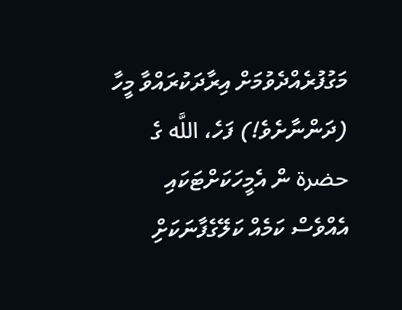މަގުފުރެއްދެވުމަށް އިރާދަކުރައްވާ މީހާ (ދަންނާށެވެ!) ފަހެ، اللَّه ގެ حضرة ން އެމީހަކަށްޓަކައި އެއްވެސް ކަމެއް ކަލޭގެފާނަކަށްި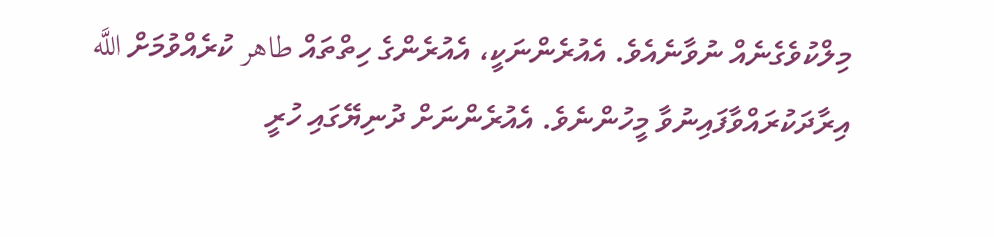މިލްކުވެގެނެއް ނުވާނެއެވެ. އެއުރެންނަކީ، އެއުރެންގެ ހިތްތައް طاهر ކުރެއްވުމަށް اللَّه އިރާދަކުރައްވާފައިނުވާ މީހުންނެވެ. އެއުރެންނަށް ދުނިޔޭގައި ހުރީ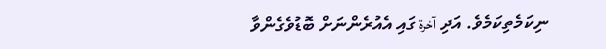ނިކަމެތިކަމެވެ. އަދި آخرة ގައި އެއުރެންނަށް ބޮޑުވެގެންވާ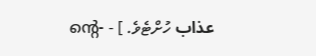عذاب ހުށްޓެވެ. ] - -ന്റെ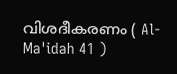വിശദീകരണം ( Al-Ma'idah 41 )